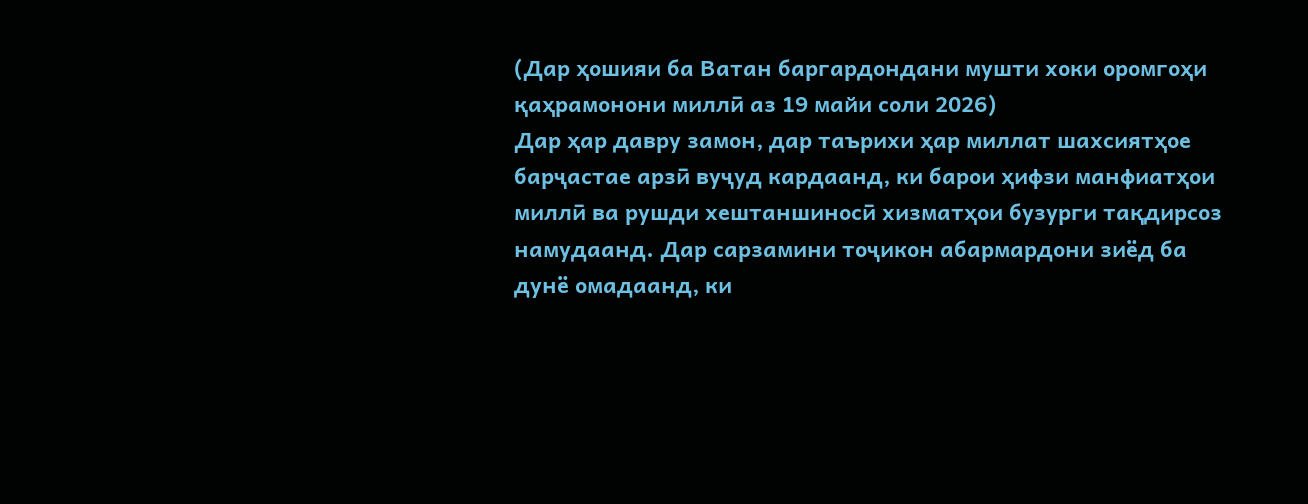(Дар ҳошияи ба Ватан баргардондани мушти хоки оромгоҳи қаҳрамонони миллӣ аз 19 майи соли 2026)
Дар ҳар давру замон, дар таърихи ҳар миллат шахсиятҳое барҷастае арзӣ вуҷуд кардаанд, ки барои ҳифзи манфиатҳои миллӣ ва рушди хештаншиносӣ хизматҳои бузурги тақдирсоз намудаанд. Дар сарзамини тоҷикон абармардони зиёд ба дунё омадаанд, ки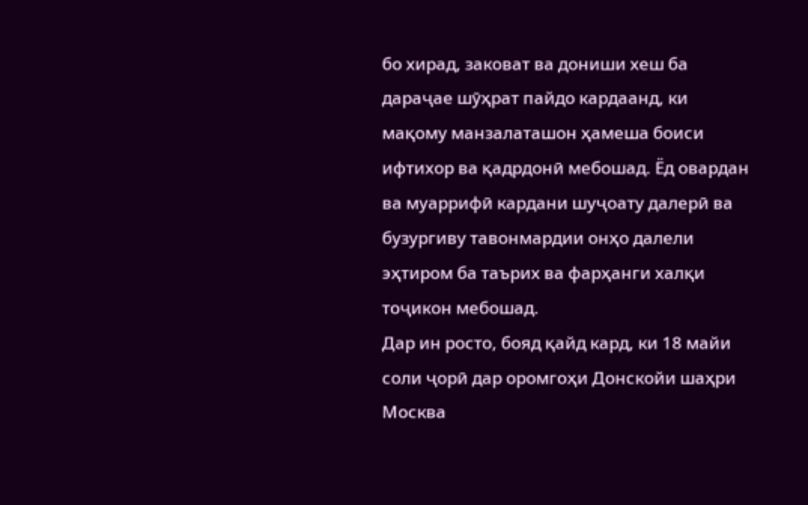бо хирад, заковат ва дониши хеш ба дараҷае шӯҳрат пайдо кардаанд, ки мақому манзалаташон ҳамеша боиси ифтихор ва қадрдонӣ мебошад. Ёд овардан ва муаррифӣ кардани шуҷоату далерӣ ва бузургиву тавонмардии онҳо далели эҳтиром ба таърих ва фарҳанги халқи тоҷикон мебошад.
Дар ин росто, бояд қайд кард, ки 18 майи соли ҷорӣ дар оромгоҳи Донскойи шаҳри Москва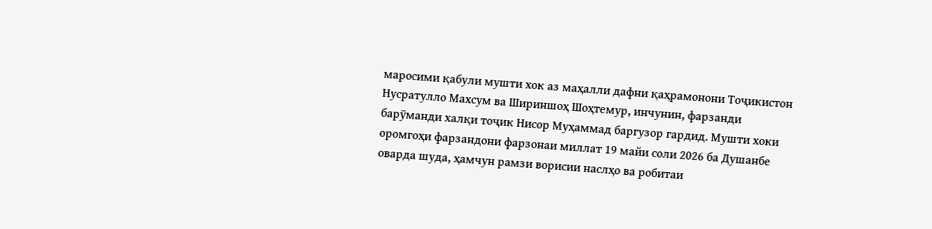маросими қабули мушти хок аз маҳалли дафни қаҳрамонони Тоҷикистон Нусратулло Махсум ва Шириншоҳ Шоҳтемур, инчунин, фарзанди барӯманди халқи тоҷик Нисор Муҳаммад баргузор гардид. Мушти хоки оромгоҳи фарзандони фарзонаи миллат 19 майи соли 2026 ба Душанбе оварда шуда, ҳамчун рамзи ворисии наслҳо ва робитаи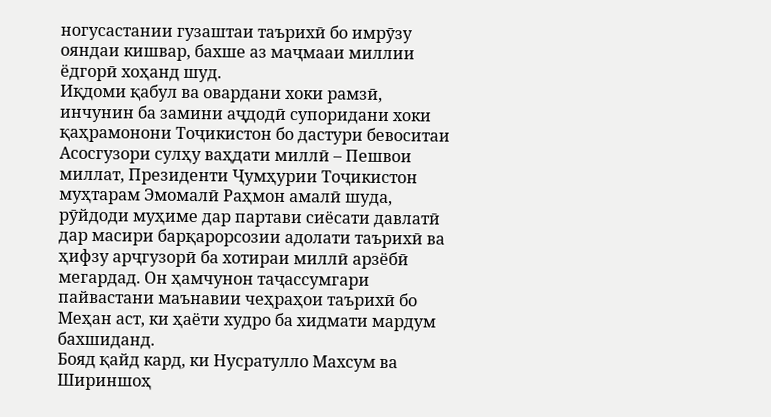ногусастании гузаштаи таърихӣ бо имрӯзу ояндаи кишвар, бахше аз маҷмааи миллии ёдгорӣ хоҳанд шуд.
Иқдоми қабул ва овардани хоки рамзӣ, инчунин ба замини аҷдодӣ супоридани хоки қаҳрамонони Тоҷикистон бо дастури бевоситаи Асосгузори сулҳу ваҳдати миллӣ – Пешвои миллат, Президенти Ҷумҳурии Тоҷикистон муҳтарам Эмомалӣ Раҳмон амалӣ шуда, рӯйдоди муҳиме дар партави сиёсати давлатӣ дар масири барқарорсозии адолати таърихӣ ва ҳифзу арҷгузорӣ ба хотираи миллӣ арзёбӣ мегардад. Он ҳамчунон таҷассумгари пайвастани маънавии чеҳраҳои таърихӣ бо Меҳан аст, ки ҳаёти худро ба хидмати мардум бахшиданд.
Бояд қайд кард, ки Нусратулло Махсум ва Шириншоҳ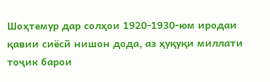Шоҳтемур дар солҳои 1920-1930-юм иродаи қавии сиёсӣ нишон дода, аз ҳуқуқи миллати тоҷик барои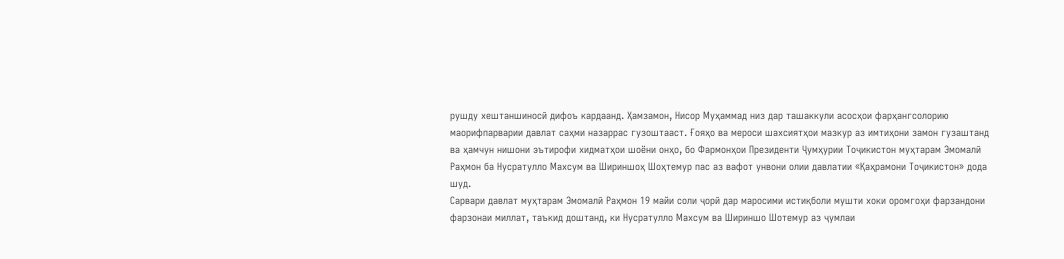рушду хештаншиносӣ дифоъ кардаанд. Ҳамзамон, Нисор Муҳаммад низ дар ташаккули асосҳои фарҳангсолорию маорифпарварии давлат саҳми назаррас гузоштааст. Ғояҳо ва мероси шахсиятҳои мазкур аз имтиҳони замон гузаштанд ва ҳамчун нишони эътирофи хидматҳои шоёни онҳо, бо Фармонҳои Президенти Ҷумҳурии Тоҷикистон муҳтарам Эмомалӣ Раҳмон ба Нусратулло Махсум ва Шириншоҳ Шоҳтемур пас аз вафот унвони олии давлатии «Қаҳрамони Тоҷикистон» дода шуд.
Сарвари давлат муҳтарам Эмомалӣ Раҳмон 19 майи соли ҷорӣ дар маросими истиқболи мушти хоки оромгоҳи фарзандони фарзонаи миллат, таъкид доштанд, ки Нусратулло Махсум ва Шириншо Шотемур аз ҷумлаи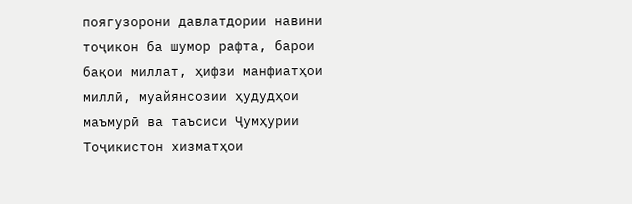поягузорони давлатдории навини тоҷикон ба шумор рафта, барои бақои миллат, ҳифзи манфиатҳои миллӣ, муайянсозии ҳудудҳои маъмурӣ ва таъсиси Ҷумҳурии Тоҷикистон хизматҳои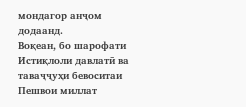мондагор анҷом додаанд.
Воқеан, бо шарофати Истиқлоли давлатӣ ва таваҷҷуҳи бевоситаи Пешвои миллат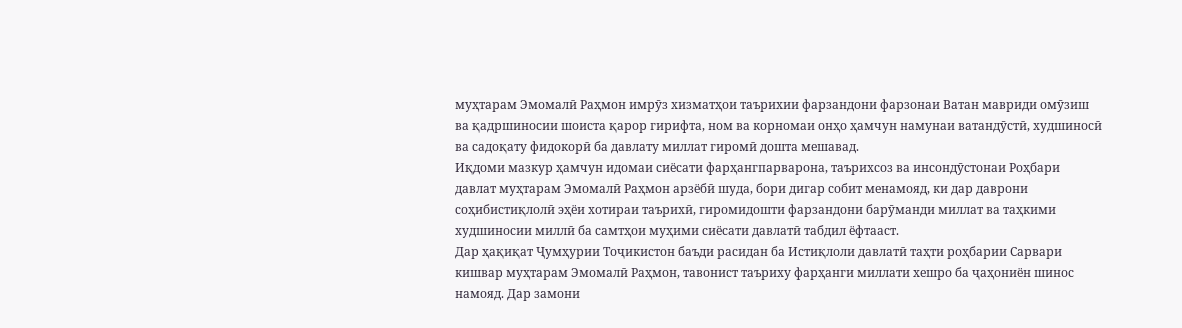муҳтарам Эмомалӣ Раҳмон имрӯз хизматҳои таърихии фарзандони фарзонаи Ватан мавриди омӯзиш ва қадршиносии шоиста қарор гирифта, ном ва корномаи онҳо ҳамчун намунаи ватандӯстӣ, худшиносӣ ва садоқату фидокорӣ ба давлату миллат гиромӣ дошта мешавад.
Иқдоми мазкур ҳамчун идомаи сиёсати фарҳангпарварона, таърихсоз ва инсондӯстонаи Роҳбари давлат муҳтарам Эмомалӣ Раҳмон арзёбӣ шуда, бори дигар собит менамояд, ки дар даврони соҳибистиқлолӣ эҳёи хотираи таърихӣ, гиромидошти фарзандони барӯманди миллат ва таҳкими худшиносии миллӣ ба самтҳои муҳими сиёсати давлатӣ табдил ёфтааст.
Дар ҳақиқат Ҷумҳурии Тоҷикистон баъди расидан ба Истиқлоли давлатӣ таҳти роҳбарии Сарвари кишвар муҳтарам Эмомалӣ Раҳмон, тавонист таъриху фарҳанги миллати хешро ба ҷаҳониён шинос намояд. Дар замони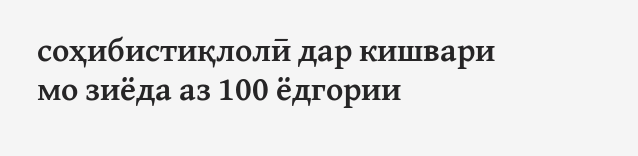соҳибистиқлолӣ дар кишвари мо зиёда аз 100 ёдгории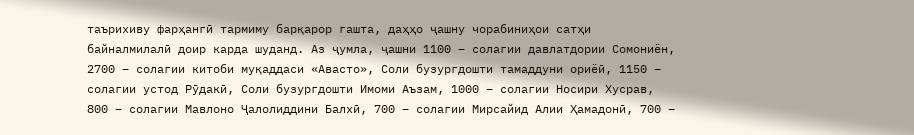таърихиву фарҳангӣ тармиму барқарор гашта, даҳҳо ҷашну чорабиниҳои сатҳи байналмилалӣ доир карда шуданд. Аз ҷумла, ҷашни 1100 – солагии давлатдории Сомониён, 2700 – солагии китоби муқаддаси «Авасто», Соли бузургдошти тамаддуни ориёӣ, 1150 – солагии устод Рӯдакӣ, Соли бузургдошти Имоми Аъзам, 1000 – солагии Носири Хусрав, 800 – солагии Мавлоно Ҷалолиддини Балхӣ, 700 – солагии Мирсайид Алии Ҳамадонӣ, 700 –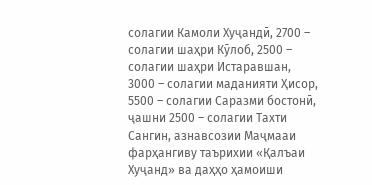солагии Камоли Хуҷандӣ, 2700 – солагии шаҳри Кӯлоб, 2500 – солагии шаҳри Истаравшан, 3000 – солагии маданияти Ҳисор, 5500 – солагии Саразми бостонӣ, ҷашни 2500 – солагии Тахти Сангин, азнавсозии Маҷмааи фарҳангиву таърихии «Қалъаи Хуҷанд» ва даҳҳо ҳамоиши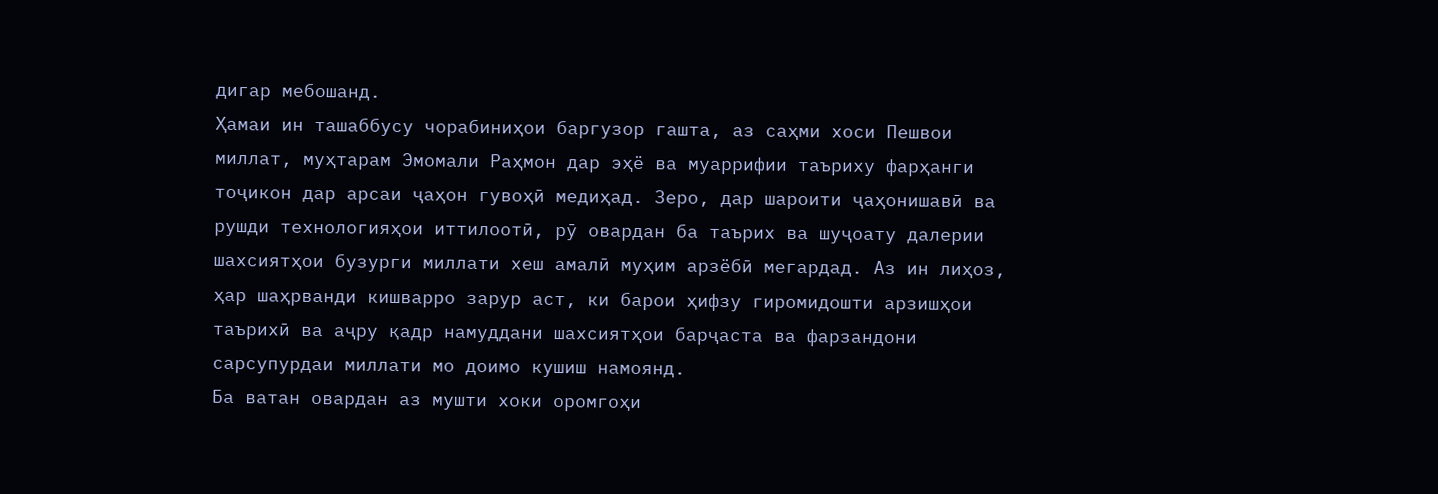дигар мебошанд.
Ҳамаи ин ташаббусу чорабиниҳои баргузор гашта, аз саҳми хоси Пешвои миллат, муҳтарам Эмомали Раҳмон дар эҳё ва муаррифии таъриху фарҳанги тоҷикон дар арсаи ҷаҳон гувоҳӣ медиҳад. Зеро, дар шароити ҷаҳонишавӣ ва рушди технологияҳои иттилоотӣ, рӯ овардан ба таърих ва шуҷоату далерии шахсиятҳои бузурги миллати хеш амалӣ муҳим арзёбӣ мегардад. Аз ин лиҳоз, ҳар шаҳрванди кишварро зарур аст, ки барои ҳифзу гиромидошти арзишҳои таърихӣ ва аҷру қадр намуддани шахсиятҳои барҷаста ва фарзандони сарсупурдаи миллати мо доимо кушиш намоянд.
Ба ватан овардан аз мушти хоки оромгоҳи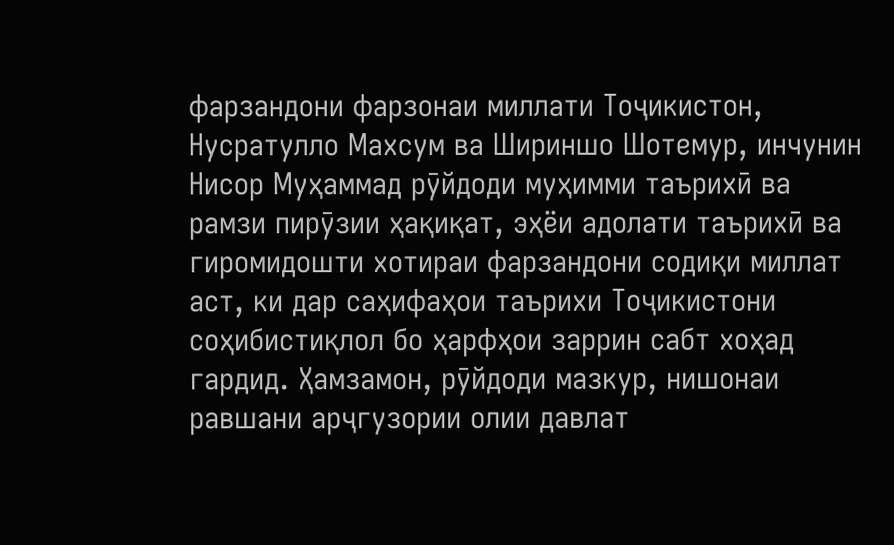фарзандони фарзонаи миллати Тоҷикистон, Нусратулло Махсум ва Шириншо Шотемур, инчунин Нисор Муҳаммад рӯйдоди муҳимми таърихӣ ва рамзи пирӯзии ҳақиқат, эҳёи адолати таърихӣ ва гиромидошти хотираи фарзандони содиқи миллат аст, ки дар саҳифаҳои таърихи Тоҷикистони соҳибистиқлол бо ҳарфҳои заррин сабт хоҳад гардид. Ҳамзамон, рӯйдоди мазкур, нишонаи равшани арҷгузории олии давлат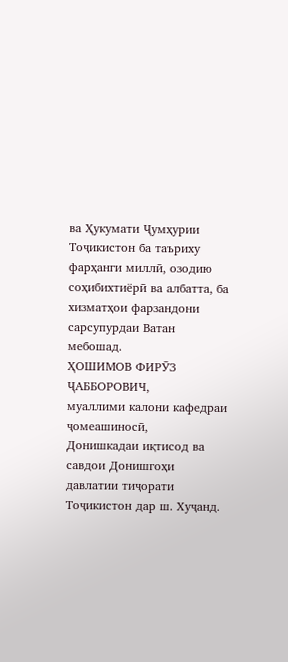ва Ҳукумати Ҷумҳурии Тоҷикистон ба таъриху фарҳанги миллӣ, озодию соҳибихтиёрӣ ва албатта, ба хизматҳои фарзандони сарсупурдаи Ватан мебошад.
ҲОШИМОВ ФИРӮЗ ҶАББОРОВИЧ,
муаллими калони кафедраи ҷомеашиносӣ,
Донишкадаи иқтисод ва савдои Донишгоҳи
давлатии тиҷорати Тоҷикистон дар ш. Хуҷанд.